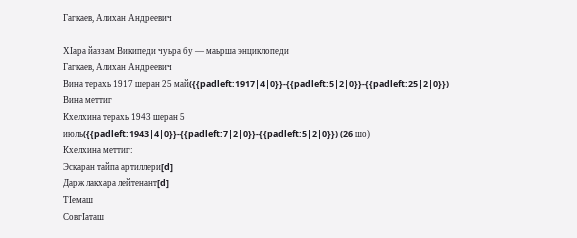Гагкаев, Алихан Андреевич

ХӀара йаззам Википеди чуьра бу — маьрша энциклопеди
Гагкаев, Алихан Андреевич
Вина терахь 1917 шеран 25 май({{padleft:1917|4|0}}-{{padleft:5|2|0}}-{{padleft:25|2|0}})
Вина меттиг
Кхелхина терахь 1943 шеран 5 июль({{padleft:1943|4|0}}-{{padleft:7|2|0}}-{{padleft:5|2|0}}) (26 шо)
Кхелхина меттиг:
Эскаран тайпа артиллери[d]
Дарж лакхара лейтенант[d]
ТӀемаш
СовгӀаташ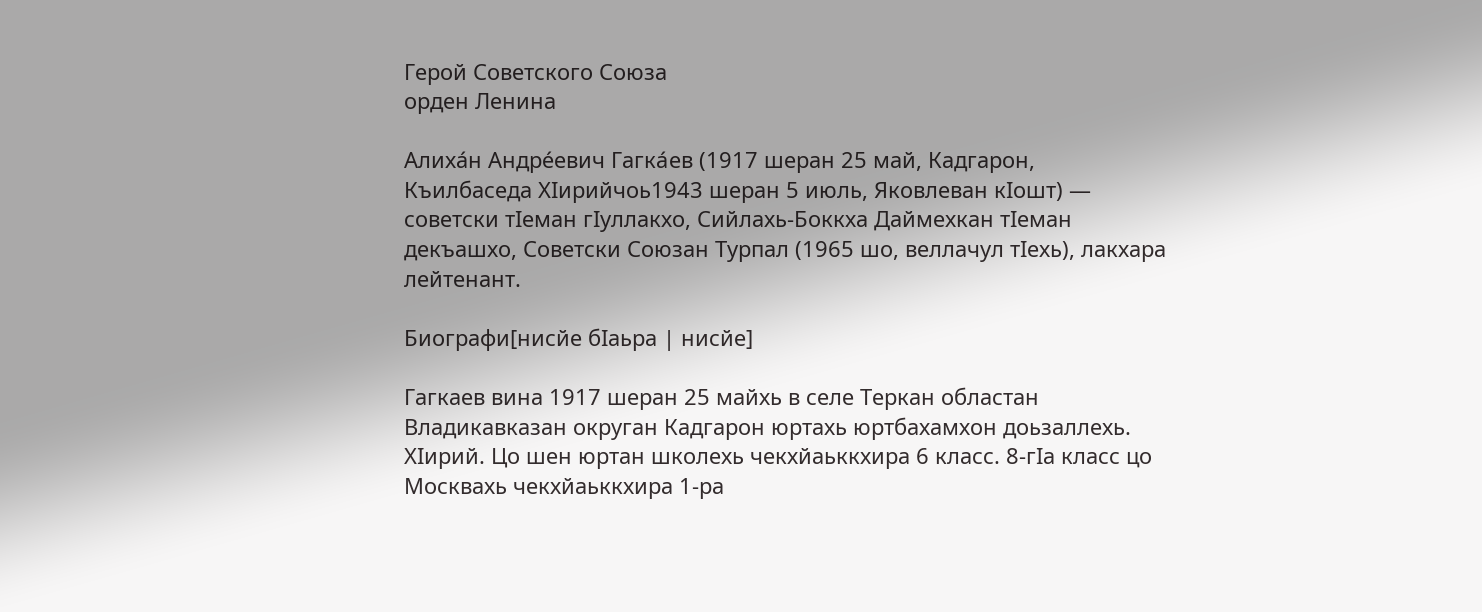Герой Советского Союза
орден Ленина

Алиха́н Андре́евич Гагка́ев (1917 шеран 25 май, Кадгарон, Къилбаседа ХӀирийчоь1943 шеран 5 июль, Яковлеван кӀошт) — советски тӀеман гӀуллакхо, Сийлахь-Боккха Даймехкан тӀеман декъашхо, Советски Союзан Турпал (1965 шо, веллачул тӀехь), лакхара лейтенант.

Биографи[нисйе бӀаьра | нисйе]

Гагкаев вина 1917 шеран 25 майхь в селе Теркан областан Владикавказан округан Кадгарон юртахь юртбахамхон доьзаллехь. ХӀирий. Цо шен юртан школехь чекхйаьккхира 6 класс. 8-гӀа класс цо Москвахь чекхйаьккхира 1-ра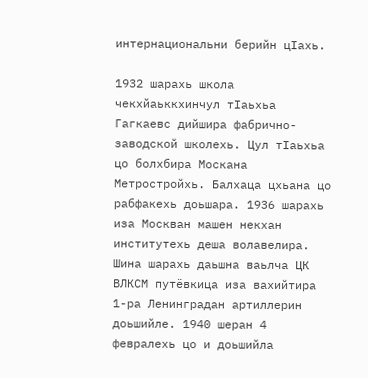интернациональни берийн цӀахь.

1932 шарахь школа чекхйаьккхинчул тӀаьхьа Гагкаевс дийшира фабрично-заводской школехь. Цул тӀаьхьа цо болхбира Москана Метростройхь. Балхаца цхьана цо рабфакехь доьшара. 1936 шарахь иза Москван машен некхан институтехь деша волавелира. Шина шарахь даьшна ваьлча ЦК ВЛКСМ путёвкица иза вахийтира 1-ра Ленинградан артиллерин доьшийле. 1940 шеран 4 февралехь цо и доьшийла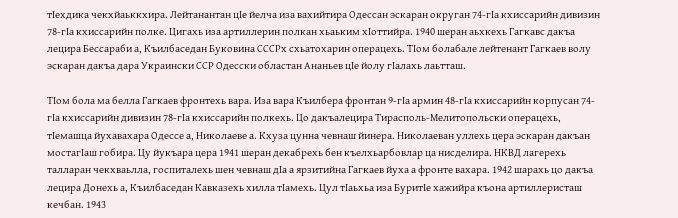тӀехдика чекхйаьккхира. Лейтанантан цӀе йелча иза вахийтира Одессан эскаран округан 74-гӀа кхиссарийн дивизин 78-гӀа кхиссарийн полке. Цигахь иза артиллерин полкан хьаьким хӀоттийра. 1940 шеран аьхкехь Гагкавс дакъа лецира Бессараби а, Къилбаседан Буковина СССРх схьатохарин операцехь. ТӀом болабале лейтенант Гагкаев волу эскаран дакъа дара Украински ССР Одесски областан Ананьев цӀе йолу гӀалахь лаьтташ.

ТӀом бола ма белла Гагкаев фронтехь вара. Иза вара Къилбера фронтан 9-гӀа армин 48-гӀа кхиссарийн корпусан 74-гӀа кхиссарийн дивизин 78-гӀа кхиссарийн полкехь. Цо дакъалецира Тирасполь-Мелитопольски операцехь, тӀемашца йухавахара Одессе а, Николаеве а. Кхуза цунна чевнаш йинера. Николаеван уллехь цера эскаран дакъан мостагӀаш гобира. Цу йукъара цера 1941 шеран декабрехь бен къелхьарбовлар ца нисделира. НКВД лагерехь талларан чекхваьлла, госпиталехь шен чевнаш дӀа а ярзитийна Гагкаев йуха а фронте вахара. 1942 шарахь цо дакъа лецира Донехь а, Къилбаседан Кавказехь хилла тӀамехь. Цул тӀаьхьа иза БуритӀе хажийра къона артиллеристаш кечбан. 1943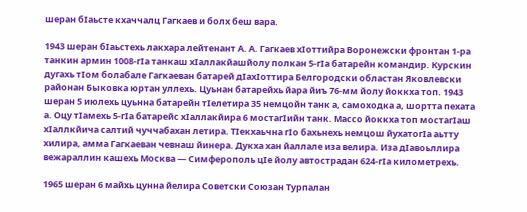шеран бӀаьсте кхаччалц Гагкаев и болх беш вара.

1943 шеран бӀаьстехь лакхара лейтенант А. А. Гагкаев хӀоттийра Воронежски фронтан 1-ра танкин армин 1008-гӀа танкаш хӀаллакйашйолу полкан 5-гӀа батарейн командир. Курскин дугахь тӀом болабале Гагкаеван батарей дӀахӀоттира Белгородски областан Яковлевски районан Быковка юртан уллехь. Цуьнан батарейхь йара йиъ 76-мм йолу йоккха топ. 1943 шеран 5 июлехь цуьнна батарейн тӀелетира 35 немцойн танк а, самоходка а, шортта пехата а. Оцу тӀамехь 5-гӀа батарейс хӀаллакйира 6 мостагӀийн танк. Массо йоккха топ мостагӀаш хӀаллкйича салтий чуччабахан летира. ТӀекхаьчна гӀо бахьнехь немцош йухатогӀа аьтту хилира, амма Гагкаеван чевнаш йинера. Дукха хан йаллале иза велира. Иза дӀавоьллира вежараллин кашехь Москва — Симферополь цӀе йолу автострадан 624-гӀа километрехь.

1965 шеран 6 майхь цунна йелира Советски Союзан Турпалан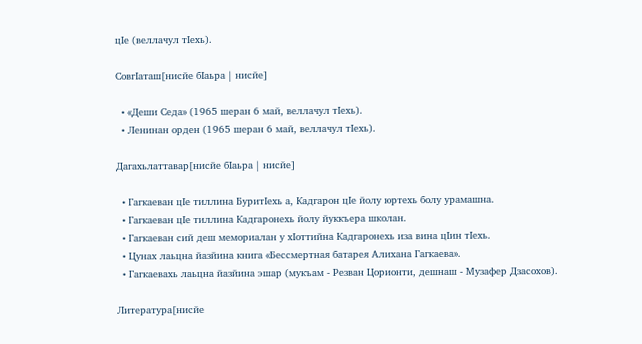цӀе (веллачул тӀехь).

СовгӀаташ[нисйе бӀаьра | нисйе]

  • «Деши Седа» (1965 шеран 6 май, веллачул тӀехь).
  • Ленинан орден (1965 шеран 6 май, веллачул тӀехь).

Дагахьлаттавар[нисйе бӀаьра | нисйе]

  • Гагкаеван цӀе тиллина БуритӀехь а, Кадгарон цӀе йолу юртехь болу урамашна.
  • Гагкаеван цӀе тиллина Кадгаронехь йолу йуккъера школан.
  • Гагкаеван сий деш мемориалан у хӀоттийна Кадгаронехь иза вина цӀин тӀехь.
  • Цунах лаьцна йазйина книга «Бессмертная батарея Алихана Гагкаева».
  • Гагкаевахь лаьцна йазйина эшар (мукъам - Резван Цорионти, дешнаш - Музафер Дзасохов).

Литература[нисйе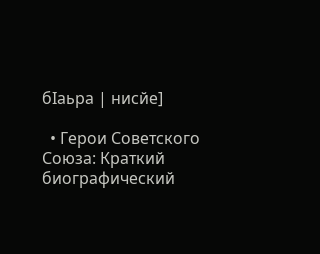бӀаьра | нисйе]

  • Герои Советского Союза: Краткий биографический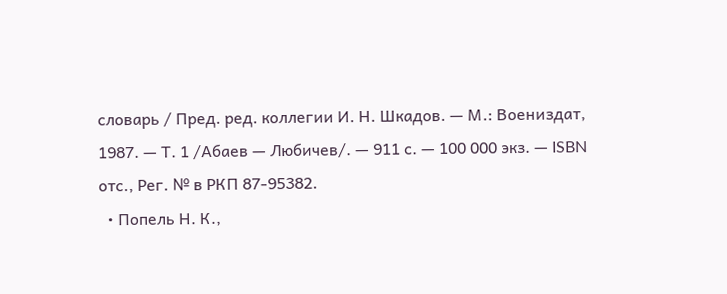словарь / Пред. ред. коллегии И. Н. Шкадов. — М.: Воениздат, 1987. — Т. 1 /Абаев — Любичев/. — 911 с. — 100 000 экз. — ISBN отс., Рег. № в РКП 87-95382.
  • Попель Н. К.,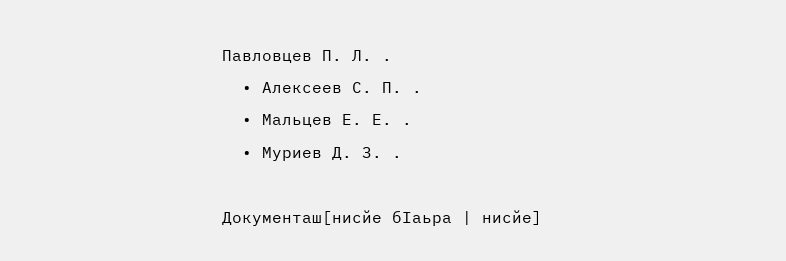Павловцев П. Л. .
  • Алексеев С. П. .
  • Мальцев Е. Е. .
  • Муриев Д. З. .

Документаш[нисйе бӀаьра | нисйе]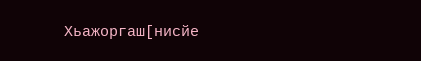Хьажоргаш[нисйе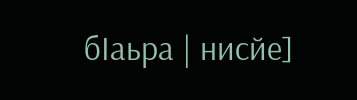бӀаьра | нисйе]